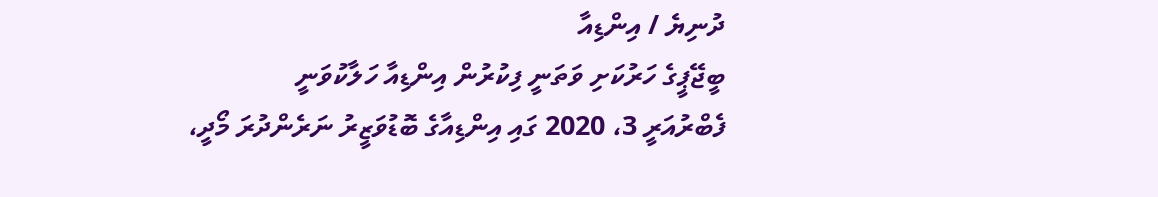ދުނިޔެ / އިންޑިއާ
ބީޖޭޕީގެ ހަރުކަށި ވަތަނީ ފިކުރުން އިންޑިއާ ހަލާކުވަނީ
ފެބްރުއަރީ 3، 2020 ގައި އިންޑިއާގެ ބޮޑުވަޒީރު ނަރެންދުރަ މޯދީ،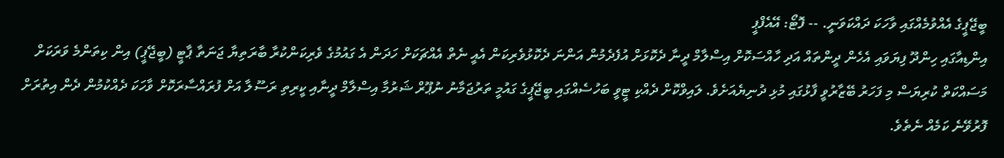ބީޖޭޕީގެ އެއްވުމެއްގައި ވާހަކަ ދައްކަވަނީ. -- ފޮޓޯ: އޭއެފްޕީ
އިންޑިއާގައި ހިންދޫ ފިޔަވައި އެހެން ދީންތައް އަދި ހާއްސަކޮށް އިސްލާމް ދީނާ ދެކޮޅަށް އުފެދެމުން އަންނަ ދެކޮޅުވެރިކަން އެއީ ނެތް އެއްޗަކަށް ހަދަން އެ ގައުމުގެ ވެރިކަންކުރާ ބާރަތިޔާ ޖަނަތާ ޕާޓީ (ބީޖޭޕީ) އިން ކިތަންމެ ވަރަކަށް މަސައްކަތް ކުރިޔަސް މި ފަހަރު ބޭޒާރުވީ ފާޅުގައި މުޅި ދުނިޔެއަށެވެ. ލައިވްކޮށް ދެއްކި ޓީވީ ބަހުސެއްގައި ބީޖޭޕީގެ ގައުމީ ތަރުޖަމާނު ނުޕޫރް ޝަރުމާ އިސްލާމް ދީނާއި ކީރިތި ރަސޫލާ އަށް ފުރައްސާރަކޮށް ވާހަކަ ދެއްކުމުން ދެން އިތުރަށް ފޮރުވޭނެ ކަމެއް ނެތެވެ.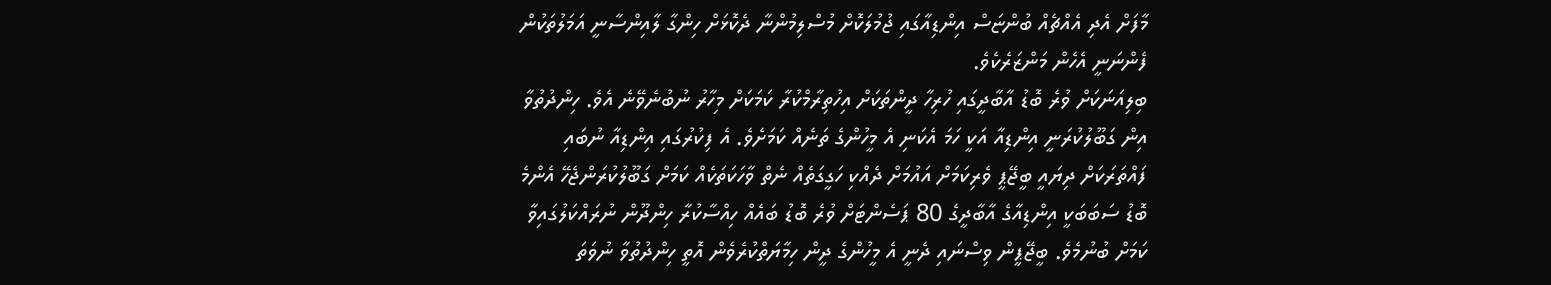މާފަށް އެދި އެއްޗެއް ބުންޏަސް އިންޑިއާގައި ޖުމުލަކޮށް މުސްލިމުންނާ ދެކޮޅަށް ހިންގާ ލާއިންސާނީ އަމަލުތަކުން ފެންނަނީ އެހެން މަންޒަރެކެވެ.
ބިލިއަނަކަށް ވުރެ ބޮޑު އާބާދީގައި ހުރިހާ ދީންތަކަށް އިހުތިރާމްކުރާ ކަމަކަށް މިހާރު ނުބުނެވޭނެ އެވެ. ހިންދުތުވާ އިން ގަބޫލުކުރަނީ އިންޑިއާ އަކީ ހަމަ އެކަނި އެ މީހުންގެ ތަނެއް ކަމަށެވެ. އެ ފިކުރުގައި އިންޑިއާ ނުބައި ފައްތަރަކަށް ދިޔައީ ބީޖޭޕީ ވެރިކަމަށް އައުމަށް ދެއްކި ހަގީގަތެއް ނެތް ވާހަކަތަކެއް ކަމަށް ގަބޫލުކުރަންޖެހޭ އެންމެ ބޮޑު ސަބަބަކީ އިންޑިއާގެ އާބާދީގެ 80 ޕަސެންޓަށް ވުރެ ބޮޑު ބައެއް ހިއްސާކުރާ ހިންދޫން ނުރައްކަލުގައިވާ ކަމަށް ބުނުމެވެ. ބީޖޭޕީން ވިސްނައި ދެނީ އެ މީހުންގެ ދީން ހިމާޔަތްކުރެވެން އޮތީ ހިންދުތުވާ ނުވަތަ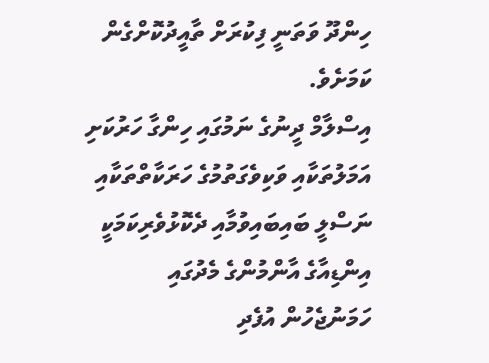ހިންދޫ ވަތަނީ ފިކުރަށް ތާއީދުކޮށްގެން ކަމަށެވެ.
އިސްލާމް ދީނުގެ ނަމުގައި ހިންގާ ހަރުކަށި އަމަލުތަކާއި ވަކިވެގަތުމުގެ ހަރަކާތްތަކާއި ނަސްލީ ބައިބައިވުމާއި ދެކޮޅުވެރިކަމަކީ އިންޑިއާގެ އާންމުންގެ މެދުގައި ހަމަނުޖެހުން އުފެދި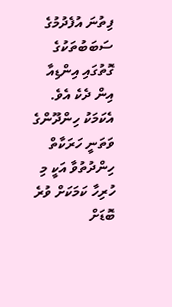ފިތުނަ އުފެދުމުގެ ސަބަބުތަކުގެ ގޮތުގައި އިންޑިއާ އިން ދެކެ އެވެ. އެކަމަކު ހިންދޫންގެ ވަތަނީ ހަރަކާތް ހިންދުތުވާ އަކީ މި ހުރިހާ ކަމަކަށް ވުރެ ބޮޑަށް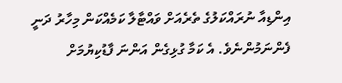އިންޑިއާ ނުރައްކަލުގެ ތެރެއަށް ވައްޓާލާ ކަމެއްކަން މިހާރު ދަނީ ފެންނަމުންނެވެ. އެ ކަމާ ގުޅިގެން އަންނަ ފާޑުކިޔުމަށް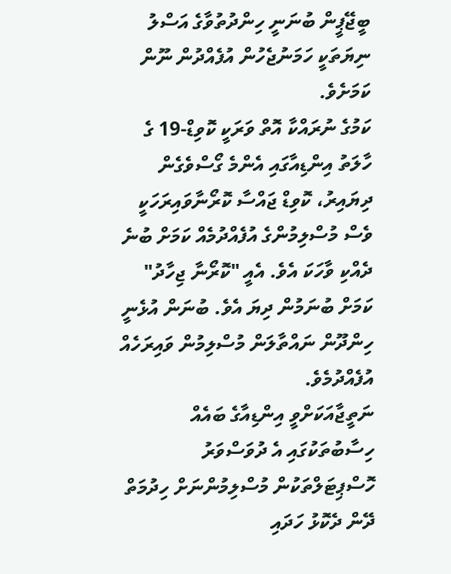ބީޖޭޕީން ބުނަނީ ހިންދުތުވާގެ އަސްލު ނިޔަތަކީ ހަމަނުޖެހުން އުފެއްދުން ނޫން ކަމަށެވެ.
ކަމުގެ ނުރައްކާ އޮތް ވަރަކީ ކޮވިޑް-19 ގެ ހާލަތު އިންޑިއާގައި އެންމެ ގޯސްވެގެން ދިޔައިރު، ކޮވިޑް ޖައްސާ ކޮރޯނާވައިރަހަކީ ވެސް މުސްލިމުންގެ އުފެއްދުމެއް ކަމަށް ބުނެ ދެއްކި ވާހަކަ އެވެ. އެއީ "ކޮރޯނާ ޖިހާދު" ކަމަށް ބުނަމުން ދިޔަ އެވެ. ބުނަން އުޅެނީ ހިންދޫން ނައްތާލަން މުސްލިމުން ވައިރަހެއް އުފެއްދުމެވެ.
ނަތީޖާއަކަށްވީ އިންޑިއާގެ ބައެއް ހިސާބުތަކުގައި އެ ދުވަސްވަރު ހޮސްޕިޓަލްތަކުން މުސްލިމުންނަށް ހިދުމަތް ދޭން ދެކޮޅު ހަދައި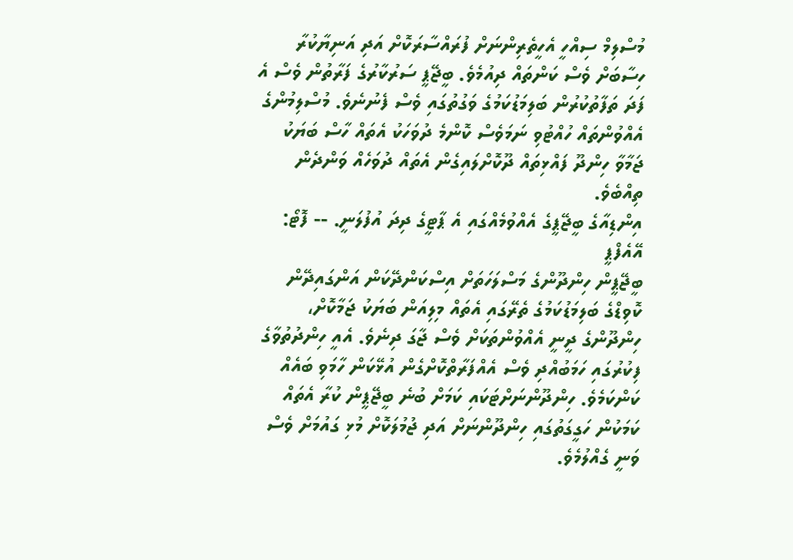މުސްލިމް ސިއްހީ އެހީތެރިންނަށް ފުރައްސާރަކޮށް އަދި އަނިޔާކުރާ ހިސާބަށް ވެސް ކަންތައް ދިއުމެވެ. ބީޖޭޕީ ސަރުކާރުގެ ފަރާތުން ވެސް އެ ފަދަ ތަފާތުކުރުން ބަލިމަޑުކަމުގެ ވަގުތުގައި ވެސް ފެނުނެވެ. މުސްލިމުންގެ އެއްވުންތައް ހުއްޓުވި ނަމަވެސް ކޮންމެ ދުވަހަކު އެތައް ހާސް ބަޔަކު ޖަމާވާ ހިންދޫ ފައްޅިތައް ދޫކޮށްލައިގެން އެތައް ދުވަހެއް ވަންދެން ތިއްބެވެ.
އިންޑިއާގެ ބީޖޭޕީގެ އެއްވުމެއްގައި އެ ޕާޓީގެ ދިދަ އުފުލަނީ. -- ފޮޓޯ: އޭއެފްޕީ
ބީޖޭޕީން ހިންދޫންގެ މަސްލަހަތަށް އިސްކަންދޭކަން އަންގައިދޭން ކޮވިޑްގެ ބަލިމަޑުކަމުގެ ތެރޭގައި އެތައް މިލިއަން ބަޔަކު ޖަމާކޮށް، ހިންދޫންގެ ދީނީ އެއްވުންތަކަށް ވެސް ޖާގަ ދިނެވެ. އެއީ ހިންދުތުވާގެ ފިކުރުގައި ހަމަބުއްދި ވެސް އެއްފަރާތްކޮށްގެން އުޅޭކަން ހާމަވި ބައެއް ކަންކަމެވެ. ހިންދޫންނަށްޓަކައި ކަމަށް ބުނެ ބީޖޭޕީން ކުރާ އެތައް ކަމަކުން ހަގީގަތުގައި ހިންދޫންނަށް އަދި ޖުމުލަކޮށް މުޅި ގައުމަށް ވެސް ވަނީ ގެއްލުމެވެ.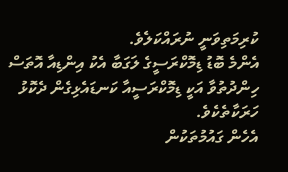ކުރިމަތިވަނީ ނުރައްކަލެވެ.
އެންމެ ބޮޑު ޑިމޮކްރަސީގެ ލަގަބާ އެކު އިންޑިއާ އޮތަސް ހިންދުތުވާ އަކީ ޑިމޮކްރަސީއާ ކަނޑައެޅިގެން ދެކޮޅު ހަރަކާތެކެވެ.
އެހެން ގައުމުތަކުން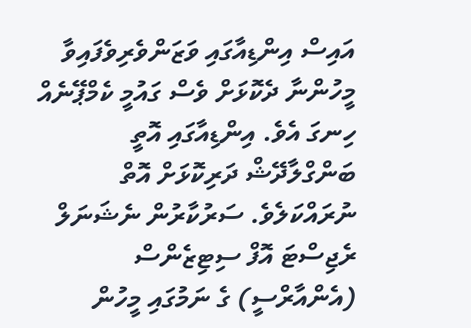އައިސް އިންޑިއާގައި ވަޒަންވެރިވެފައިވާ މީހުންނާ ދެކޮޅަށް ވެސް ގައުމީ ކެމްޕޭނެއް ހިނގަ އެވެ. އިންޑިއާގައި އޮތީ ބަންގްލާދޭޝް ދަރިކޮޅަށް އޮތް ނުރައްކަލެވެ. ސަރުކާރުން ނެޝަނަލް ރެޖިސްޓަ އޮފް ސިޓިޒެންސް (އެންއާރްސީ) ގެ ނަމުގައި މީހުން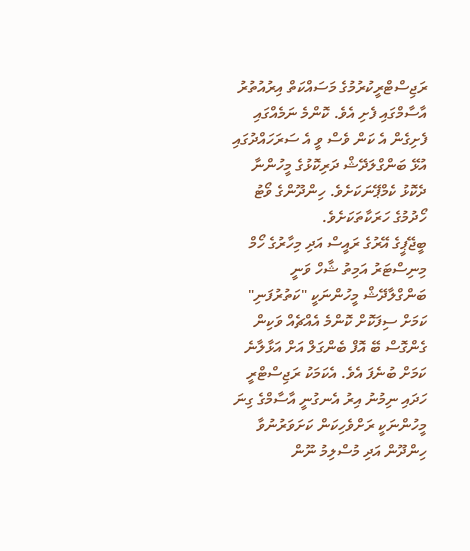ރަޖިސްޓްރީކުރުމުގެ މަސައްކަތް އިރުއުތުރު އާސާމްގައި ފެށި އެވެ. ކޮންމެ ނަމެއްގައި ފެށިގެން އެ ކަން ވެސް ވީ އެ ސަރަހައްދުގައި އުޅޭ ބަންގްލަދޭޝް ދަރިކޮޅުގެ މީހުންނާ ދެކޮޅު ކެމްޕޭނަކަށެވެ. ހިންދޫންގެ ވޯޓު ހޯދުމުގެ ހަރަކާތަކަށެވެ.
ބީޖޭޕީގެ އޭރުގެ ރައީސް އަދި މިހާރުގެ ހޯމް މިނިސްޓަރު އަމިތު ޝާހް ވަނީ ބަންގްލާދޭޝް މީހުންނަކީ "ކަތުރުފަނި" ކަމަށް ސިފަކޮށް ކޮންމެ އެއްޗެއް ވަކިން ގެންގޮސް ބޭ އޮފް ބެންގަލް އަށް އަޅާލާނެ ކަމަށް ބުނެފަ އެވެ. އެކަމަކު ރަޖިސްޓްރީ ހަދައި ނިމުނު އިރު އެނގުނީ އާސާމްގެ ގިނަ މީހުންނަކީ ރަށްވެހިކަން ކަށަވަރުނުވާ ހިންދޫން އަދި މުސްލިމު ނޫން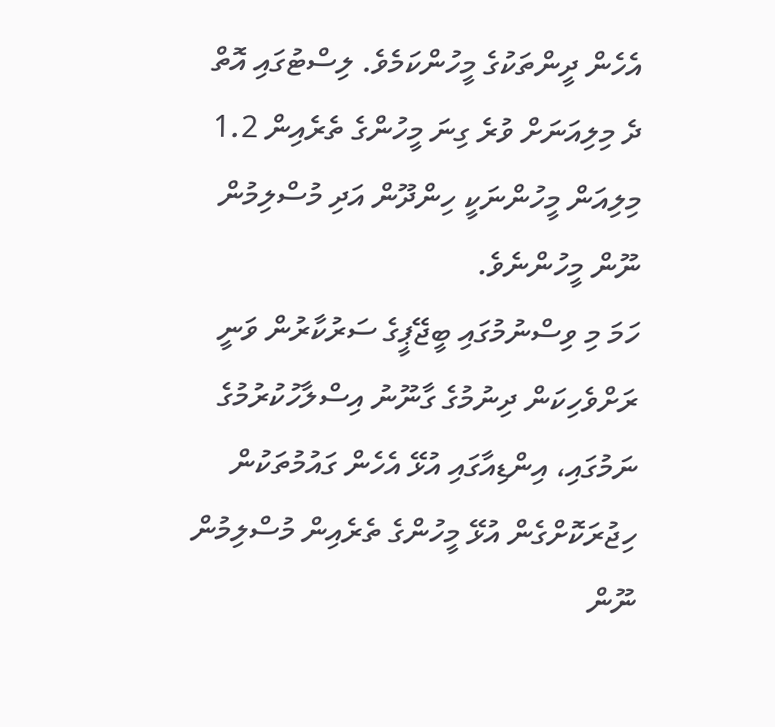އެހެން ދީންތަކުގެ މީހުންކަމެވެ. ލިސްޓުގައި އޮތް ދެ މިލިއަނަށް ވުރެ ގިނަ މީހުންގެ ތެރެއިން 1.2 މިލިއަން މީހުންނަކީ ހިންދޫން އަދި މުސްލިމުން ނޫން މީހުންނެވެ.
ހަމަ މި ވިސްނުމުގައި ބީޖޭޕީގެ ސަރުކާރުން ވަނީ ރަށްވެހިކަން ދިނުމުގެ ގާނޫނު އިސްލާހުކުރުމުގެ ނަމުގައި، އިންޑިއާގައި އުޅޭ އެހެން ގައުމުތަކުން ހިޖުރަކޮށްގެން އުޅޭ މީހުންގެ ތެރެއިން މުސްލިމުން ނޫން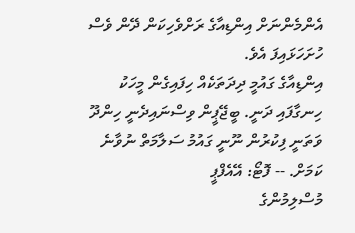އެންމެންނަށް އިންޑިއާގެ ރަށްވެހިކަން ދޭން ވެސް ހުށަހަޅައިފަ އެވެ.
އިންޑިއާގެ ގައުމީ ދިދަތަކެއް ހިފައިގެން މީހަކު ހިނގާފައި ދަނީ. ބީޖޭޕީން ވިސްނައިދެނީ ހިންދޫ ވަތަނީ ފިކުރުން ނޫނީ ގައުމު ސަލާމަތް ނުވާނެ ކަމަށް. -- ފޮޓޯ: އޭއެފްޕީ
މުސްލިމުންގެ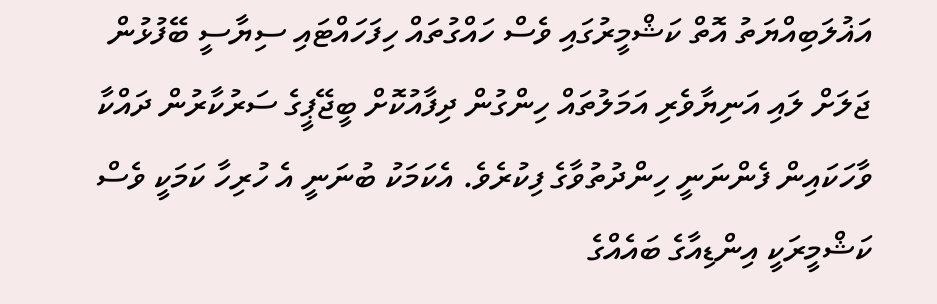އަޣުލަބިއްޔަތު އޮތް ކަޝްމީރުގައި ވެސް ހައްގުތައް ހިފަހައްޓައި ސިޔާސީ ބޭފުޅުން ޖަލަށް ލައި އަނިޔާވެރި އަމަލުތައް ހިންގުން ދިފާއުކޮށް ބީޖޭޕީގެ ސަރުކާރުން ދައްކާ ވާހަކައިން ފެންނަނީ ހިންދުތުވާގެ ފިކުރެވެ. އެކަމަކު ބުނަނީ އެ ހުރިހާ ކަމަކީ ވެސް ކަޝްމީރަކީ އިންޑިއާގެ ބައެއްގެ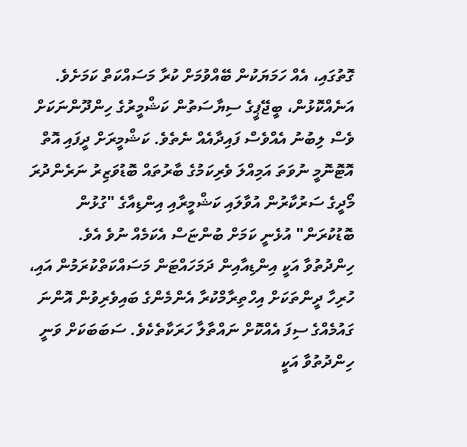ގޮތުގައި، އެއް ހަމަޔަކުން ބޭއްވުމަށް ކުރާ މަސައްކަތް ކަމަށެވެ. އަނެއްކޮޅުން، ބީޖޭޕީގެ ސިޔާސަތުން ކަޝްމީރުގެ ހިންދޫންނަކަށް ވެސް ލިބުނު އެއްވެސް ފައިދާއެއް ނެތެވެ. ކަޝްމީރަށް ދީފައި އޮތް އޮޓޮނޮމީ ނުވަތަ އަމިއްލަ ވެރިކަމުގެ ބާރުތައް ބޮޑުވަޒިރު ނަރެންދުރަ މޯދީގެ ސަރުކާރުން އުވާލައި ކަޝްމީރާއި އިންޑިއާގެ "ގުޅުން ބޮޑުކުރަން" އުޅެނީ ކަމަށް ބުންޏަސް އެކަމެއް ނުވެ އެވެ.
ހިންދުތުވާ އަކީ އިންޑިއާއިން ދަމަހައްޓަން މަސައްކަތްކުރަމުން އައި، ހުރިހާ ދީންތަކަށް އިހްތިރާމްކުރާ އެންމެންގެ ބައިވެރިވުން އޮންނަ ގައުމެއްގެ ސިފަ އެއްކޮށް ނައްތާލާ ހަރަކާތެކެވެ. ސަބަބަކަށް ވަނީ ހިންދުތުވާ އަކީ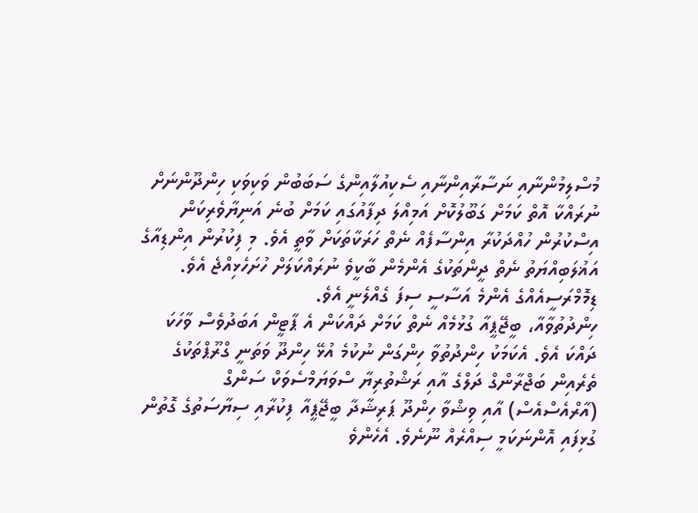މުސްލިމުންނާއި ނަސާރާއިންނާއި ސެކިއުލާއިންގެ ސަބަބުން ވަކިވަކި ހިންދޫންނަށް ނުރައްކާ އޮތް ކަމަށް ގަބޫލުކޮށް އަމިއްލަ ދިފާއުގައި ކަމަށް ބުނެ އަނިޔާވެރިކަން އިސްކުރުން ހުއްދަކުރާ އިންސާފެއް ނެތް ހަރަކާތަކަށް ވާތީ އެވެ. މި ފިކުރުން އިންޑިއާގެ އަޣުލަބިއްޔަތު ނެތް ދީންތަކުގެ އެންމެން ބާކީވެ ނުރައްކަލަށް ހުށަހެޅިއްޖެ އެވެ. ޑިމޮމްރަސީއެއްގެ އެންމެ އަސާސީ ސިފަ ގެއްލެނީ އެވެ.
ހިންދުތުވާއާ، ބީޖޭޕީއާ ގުޅުމެއް ނެތް ކަމަށް ދައްކަން އެ ޕާޓީން އަބަދުވެސް ވާހަކަ ދައްކަ އެވެ. އެކަމަކު ހިންދުތުވާ ހިންގަން ނުކުމެ އުޅޭ ހިންދޫ ވަތަނީ ގްރޫޕްތަކުގެ ތެރެއިން ބަޖްރާންގް ދަލްގެ އާއި ރަޝްތުރިޔާ ސްވަޔަމްސެވަކް ސަންގް (އާރްއެސްއެސް) އާއި ވިޝްވާ ހިންދޫ ޕަރިޝާދާ ބީޖޭޕީއާ ފިކުރާއި ސިޔާސަތުގެ ގޮތުން ގުޅިފައި އޮންނަކަމީ ސިއްރެއް ނޫނެވެ. އެހެންވެ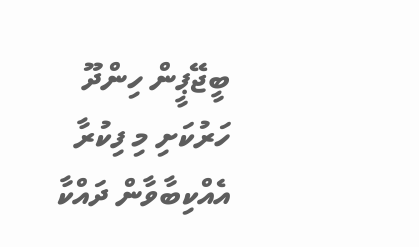ބީޖޭޕީން ހިންދޫ ހަރުކަށި މި ފިކުރާ އެއްކިބާވާން ދައްކާ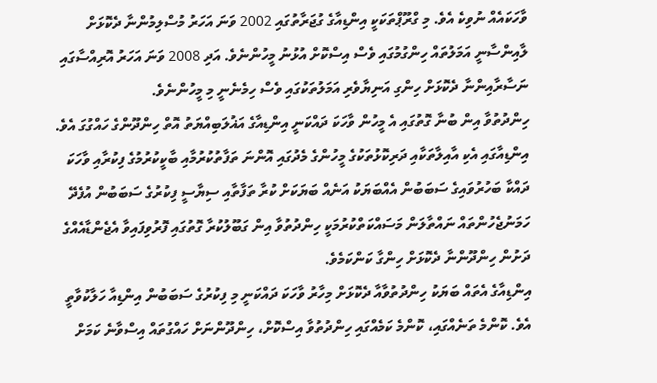ވާހަކައެއް ނުވިކެ އެވެ. މި ގްރޫޕްތަކަކީ އިންޑިއާގެ ގުޖަރާތުގައި 2002 ވަނަ އަހަރު މުސްލިމުންނާ ދެކޮޅަށް ލާއިންސާނީ އަމަލުތައް ހިންގުމުގައި ވެސް އިސްކޮށް އުޅުނު މީހުންނެވެ. އަދި 2008 ވަނަ އަހަރު އޮރިއްސާގައި ނަސާރާއިންނާ ދެކޮޅަށް ހިންގި އަނިޔާވެރި އަމަލުތަކުގައި ވެސް ހިމެނެނީ މި މީހުންނެވެ.
ހިންދުތުވާ އިން ބުނާ ގޮތުގައި އެ މީހުން ވާހަކަ ދައްކަނީ އިންޑިއާގެ އަޣުލަބިއްޔަތު އޮތް ހިންދޫންގެ ހައްގުގަ އެވެ. އިންޑިއާގައި އެކި އާއިލާތަކާއި ދަރިކޮޅުތަކުގެ މީހުންގެ މެދުގައި އޮންނަ ތަފާތުކުރުމާއި ބާކީކުރުމުގެ ފިކުރާއި ވާހަކަ ދައްކާ ބަހުރުވައިގެ ސަބަބުން އެއްބަޔަކު އަނެއް ބަޔަކަށް ކުރާ ތަފާތާއި ސިޔާސީ ފިކުރުގެ ސަބަބުން އުފެދޭ ހަމަނުޖެހުންތައް ނައްތާލަން މަސައްކަތްކުރުމަކީ ހިންދުތުވާ އިން ގަބޫލުކުރާ ގޮތުގައި ފޮރުވިފައިވާ އެޖެންޑާއެއްގެ ދަށުން ހިންދޫންނާ ދެކޮޅަށް ހިންގާ ކަންކަމެވެ.
އިންޑިއާގެ އެތައް ބަޔަކު ހިންދުތުވާއާ ދެކޮޅަށް މިހާރު ވާހަކަ ދައްކަނީ މި ފިކުރުގެ ސަބަބުން އިންޑިއާ ހަލާކުވާތީ އެވެ. ކޮންމެ ތަނެއްގައި، ކޮންމެ ކަމެއްގައި ހިންދުތުވާ އިސްކޮށް، ހިންދޫންނަށް ހައްގުތައް އިސްވާނެ ކަމަށް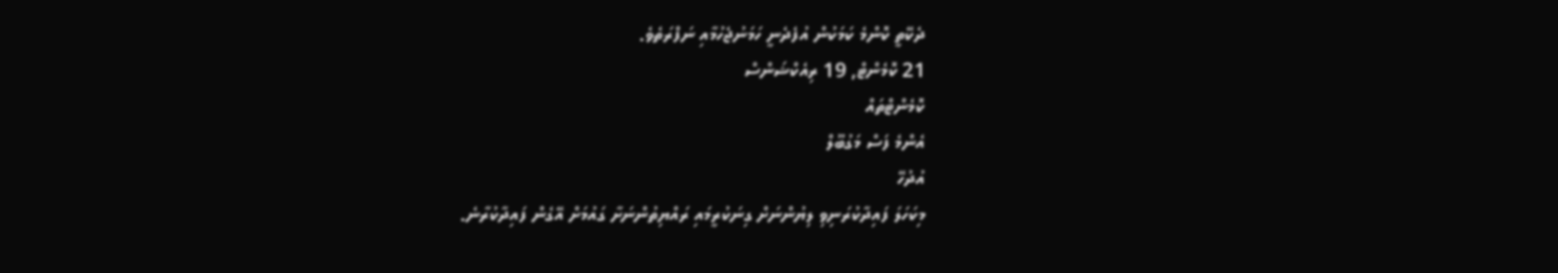ދެކޭތީ ކޮންމެ ކަމަކުން އުފެދެނީ ހަމަނުޖެހުމާއި ނަފްރަތެވެ.
21 ކޮމެންޓް, 19 ރިއެކްޝަންސް
ކޮމެންޓްތައް
އެންމެ ފަސް މަގުބޫލް
އުދުހޭ
މިކަހަލަ ފައިދާކުރަނިވި ލިޔުންނަށް ގިނަކުރީމައި ރައްޔިތުންނަށާ ގައުމަށް އޭގެން ފައިދާކުރާނެ.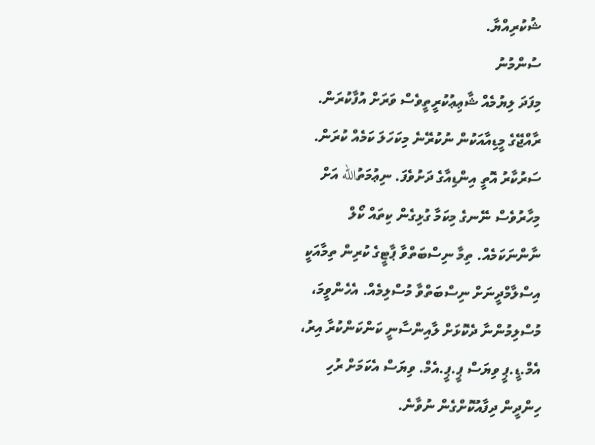ޝުކުރިއްޔާ.
ސުންމުނު
މިފަދަ ލިޔުމެއް ޝާޢިޢުކުރީތީވެސް ވަރަށް އުފާކުރަން. ރާއްޖޭގެ މީޑިއާއަކުން ނުކުރޭނެ މިކަހަލަ ކަމެއް ކުރަން. ސަރުކާރު އޮތީ އިންޑިއާގެ ދަށުވެފަ. ނިޢުމަތުالله އަށް މިހާރުވެސް ނޭނގެ މިކަމާ ގުޅިގެން ކިތައް ކޯލް ނާންނަކަމެއް. ތިމާ ނިސްބަތްވާ ޕާޓީގެ ކުރިން ތިމާއަކީ އިސްލާމްދީނަށް ނިސްބަތްވާ މުސްލިމެއް. އެހެންވީމަ، މުސްލިމުންނާ ދެކޮޅަށް ލާއިންސާނީ ކަންކަންކުރާ އިރު، އެމް.ޑީ.ޕީ ވިޔަސް ޕީ.ޕީ.އެމް. ވިޔަސް އެކަމަށް ރުހި ހިންދީން ދިފާއުކޮށްގެން ނުވާނެ.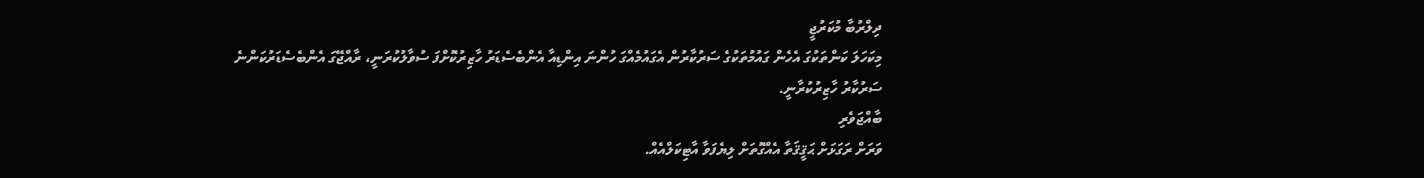ދިލްރުބާ މުކަރުޖީ
މިކަހަލަ ކަންތަކުގަ އެހެން ގައުމުތަކުގެ ސަރުކާރުން އެގައުމެއްގަ ހުންނަ އިންޑިއާ އެންބެސެޑަރު ހާޒިރުކޮށްފަ ސުވާލުކުރަނީ، ރާއްޖޭގަ އެންބެސެޑަރުކަންނެ ސަރުކާރު ހާޒިރުކުރާނީ.
ބާއްޖަވެރި
ވަރަށް ރަގަޅަށް ޙަޤީޤަތާ އެއްގޮތަށް ލިޔެފަވާ އާޓިކަލްއެއް.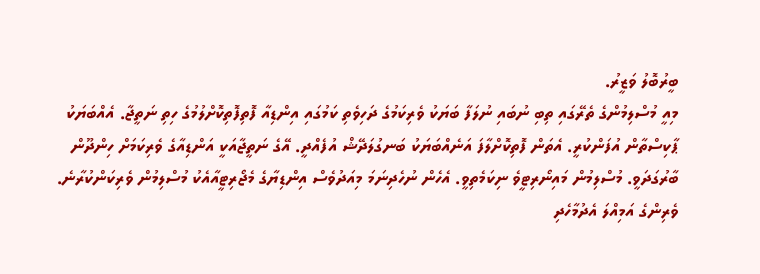ބީރުބޮލު ވަޒީރު.
މިއީ މުސްލިމުންގެ ތެރޭގައި ތިބި ނުބައި ނުލަފާ ބަޔަކު ވެރިކަމުގެ ދަހިވެތި ކަމުގައި އިންޑިއާ ފޮތިފޮތިކޮށްލުމުގެ ހިތި ނަތީޖާ. އެއްބަޔަކު ޕާކިސްތާން އުފަންކުރީ. އެތަން ފޮތިކޮށްލާފަ އަނެއްބަޔަކު ބަނގުލަދޭޝް އުފެއްދީ. އޭގެ ނަތީޖާއަކީ އަންޑިއާގެ ވެރިކަމަށް ހިންދޫން ބާރުގަދަވީ. މުސްލިމުން މައިނޯރިޓީވެ ނިކަމެތިވީ. އެހެން ނުހެދިނަމަ މިއަދުވެސް އިންޑިޔާގެ މެޖޯރިޓީއާއެކު މުސްލިމުން ވެރިކަންކުރާނެ. ވެރިންގެ އަމިއްލަ އެދުމާހެދި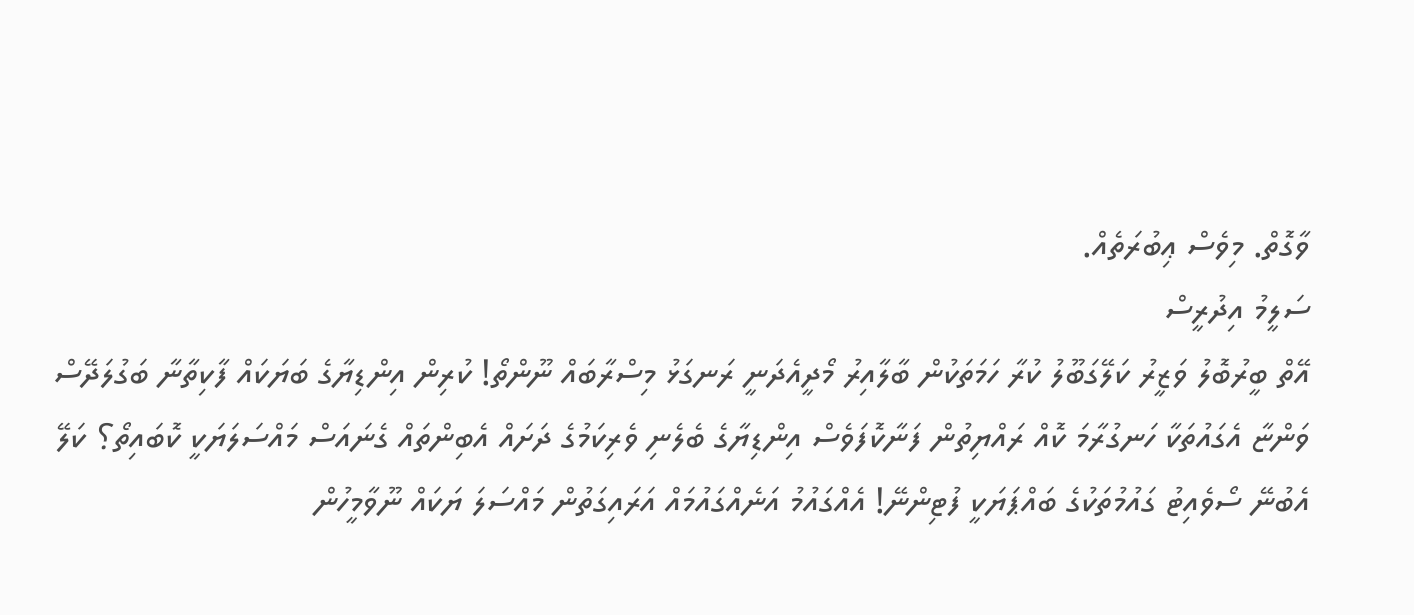ވާގޮތް. މިވެސް ޢިބުރަތެއް.
ސަލީމު އިދުރީސް
އޭތް ބީރުބޮލު ވަޒީރު ކަލޭގަބޫލު ކުރާ ހަމަތަކުން ބާލާއިރު މޯދީއެދަނީ ރަނގަޅު މިސްރާބައް ނޫންތޯ! ކުރިން އިންޑިޔާގެ ބަޔަކައް ފާކިތާނާ ބަގުލަދޭސް ވަންޏާ އެގައުތަކާ ހަނގުރާމަ ކޮއް ރައްޔިތުން ފަނާކޮފަވެސް އިންޑިޔާގެ ބެލެނި ވެރިކަމުގެ ދަށައް އެބިންތައް ގެނައަސް މައްސަލަޔަކީ ކޮބައިތޯ؟ ކަލޭ އެބުނޭ ސޯވެއިޓު ގައުމުތަކުގެ ބައްޕަޔަކީ ފުޓިންނޭ! އެއްގައުމު އަނެއްގައުމައް އަރައިގަތުން މައްސަލަ ޔަކައް ނޫވާމީހުން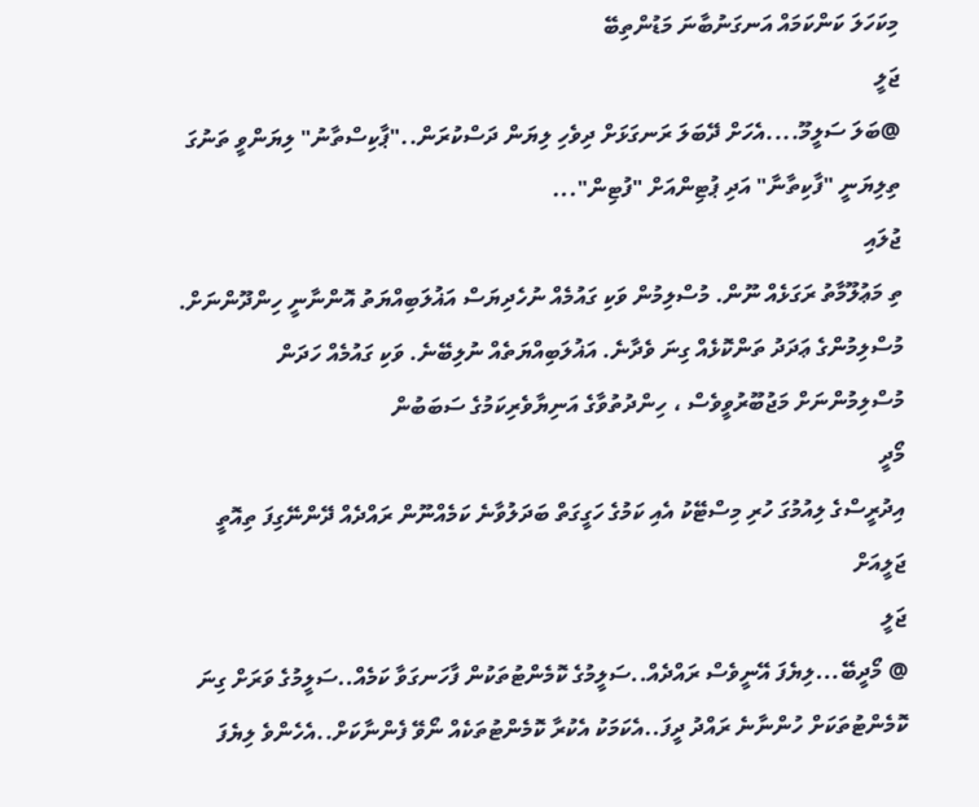މިކަހަލަ ކަންކަމައް އަނގަނުބާނަ މަޑުންތިބޭ
ޖަލީ
@ބަލަ ސަލީމޫ....އެހަށް ދޭބަލަ ރަނގަޅަށް ދިވެހި ލިޔަން ދަސްކުރަން.."ޕާކިސްތާނު" ލިޔަންވީ ތަނުގަ ތިލިޔަނީ "ފާކިތާނާ" އަދި ޕުޓިންއަށް "ފުޓިން"...
ޖުލައި
ތި މަޢުލޫމާތު ރަގަޅެއް ނޫން. މުސްލިމުން ވަކި ގައުމެއް ނުހެދިޔަސް އަޣުލަބިއްޔަތު އޮންނާނީ ހިންދޫންނަށް. މުސްލިމުންގެ ޢަދަދު ތަންކޮޅެއް ގިނަ ވެދާނެ. އަޣުލަބިއްޔަތެއް ނުލިބޭނެ. ވަކި ގައުމެއް ހަދަން މުސްލިމުންނަށް މަޖުބޫރުވީވެސް ، ހިންދުތުވާގެ އަނިޔާވެރިކަމުގެ ސަބަބުން
މޯދީ
އިދުރީސްގެ ލިއުމުގަ ހުރި މިސްޓޭކު އެއި ކަމުގެ ހަގީގަތް ބަދަލުވާނެ ކަމެއްނޫން ރައްދެއް ދޭންނޭގިފަ ތިއޮތީ ޖަލީއަށް
ޖަލީ
@ މޯދީބޭ...ލިޔެފަ އޭނީވެސް ރައްދެއް..ސަލީމުގެ ކޮމެންޓުތަކުން ފާހަނގަވާ ކަމެއް..ސަލީމުގެ ވަރަށް ގިނަ ކޮމެންޓުތަކަށް ހުންނާނެ ރައްދު ދީފަ..އެކަމަކު އެކުރާ ކޮމެންޓުތަކެއް ނޯވޭ ފެންނާކަށް..އެހެންވެ ލިޔެފަ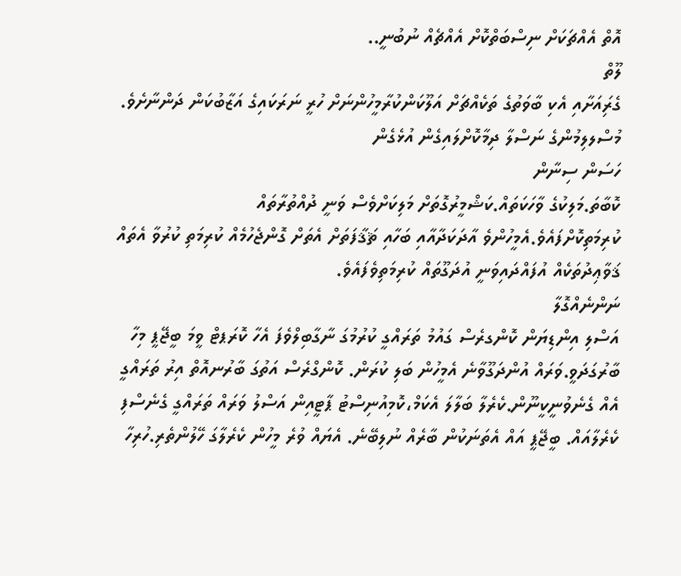އޮތް އެއްޗަކަށް ނިސްބަތްކޮށް އެއްޗެއް ނުބުނީ..
ލޫތް
ގެރަިއަށާއި އެކި ބާވަތުގެ ތަކެއްޗަށް އަލޫކަންކުރާމީހުންނަށް ހުރީ ނަރަކައިގެ އަޒާބުކަން ދަންނާށެވެ. މުސްލލިމުންގެ ނަސްލާ ދިމާކޮށްލައިގެން އުޅެގެން
ހަސަން ސިނާން
ކޮބާތަ.މަލިކުގެ ވާހަކަތައް.ކަޝްމީރުގޮތަށް މަލިކަށްވެސް ވަނީ ދުއްތުރާތައް ކުރިމަތިކޮށްފައެވެ.އެމީހުންވެ އާދަކަދާއާއި ބަހާއި ޘަޤާފަތަށް އެތަށް ގޮންޖެހުމެއް ކުރިމަތި ކުރުވާ އެތައް ޤަވާޢިދުތަކެއް އުފައްދައިވަނީ އުދަގޫތައް ކުރިމަތިވެފައެވެ.
ނަންނެއްގޮލާ
އަސްލި އިންޑިޔަން ކޮންގރެސް ގައުމު ތަރައްގީ ކުރުމުގަ ނާގާބިލްވެފަ އެހާ ކޮރަޕޓް ވީމަ ބީޖޭޕީ މިހާ ބާރުގަދަވީ.ވަރައް އުންދަގޫވާނެ އެމީހުން ބަލި ކުރަން. ކޮންގްރެސް އަތުގަ ބާރުނއޮތް އިރު ތަރައްގީ އެއް ގެނެވުނީކީނޫން.ކެރެލާ ބަލާލަ އެކަމް،ކޮމިއުނިސްޓު ޕާޓީއިން އަސްލު ވަރައް ތަރައްގީ ގެނެސްފި ކެރެލާއައް. ބީޖޭޕީ އައް އެތަނަކުން ބާރެއް ނުލިބޭނެ. އެޔައް ވުރެ މީހުން ކެރެލާގަ ހޭލުންތެރި.ހުރިހާ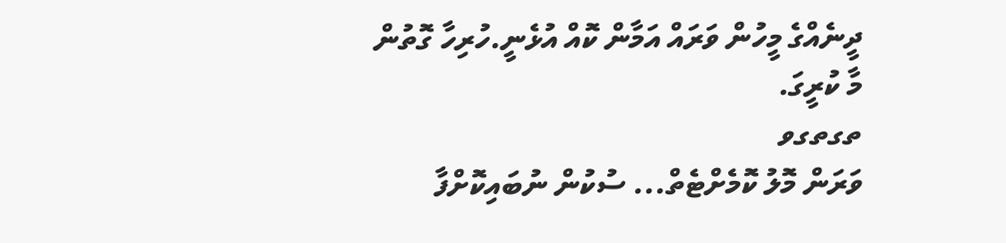ދީނެއްގެ މީހުން ވަރައް އަމާން ކޮއް އުޅެނީ.ހުރިހާ ގޮތުން މާ ކުރީގަ.
ތގތގވ
ވަރަން މޮލު ކޮމެށްޓެތް... ސުކުން ނުބައިކޮށްފާ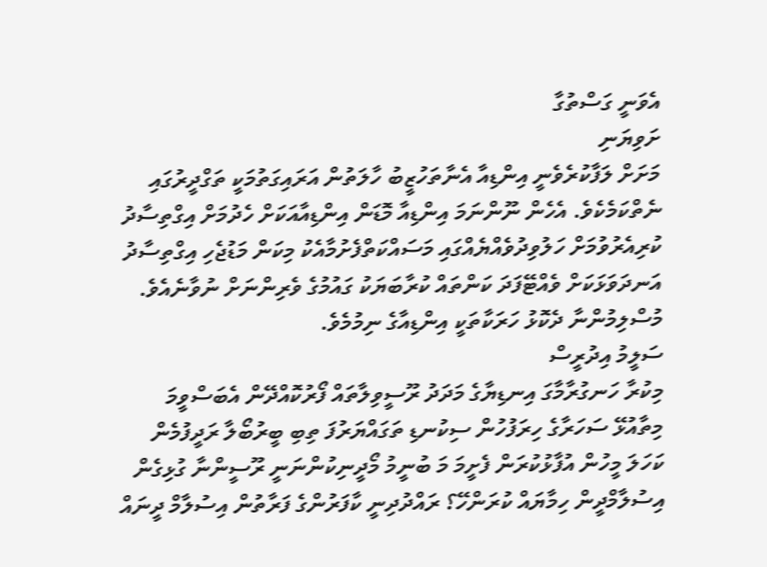އެވަނީ ގަސްތުގާ
ށަވިޔަނި
މަށަށް ލަފާކުރެވެނީ އިންޑިއާ އެނާތަހުޒީބު ހާލަތުން އަރައިގަތުމަކީ ތަގްދީރުގައި ނެތްކަމެކެވެ. އެހެން ނޫންނަމަ އިންޑިއާ މޮޑަން އިންޑިއާއަކަށް ހެދުމަށް އިގްތިސާދު ކުރިއެރުވުމަށް ހަލުވިދުވެއްޔެއްގައި މަސައްކަތްފެށުމާއެކު މިކަން މަޑުޖެހި އިގްތިސާދު އަނދަވަޅަކަށް ވެއްޓޭފަދަ ކަންތައް ކުރާބަޔަކު ގައުމުގެ ވެރިންނަށް ނުވާނެއެވެ. މުސްލިމުންނާ ދެކޮޅު ހަރަކާތަކީ އިންޑިއާގެ ނިމުމެވެ.
ސަލީމު އިދުރީސް
މިކުރާ ހަނގުރާމާގަ އިނޑިޔާގެ މަދަދު ރޫސީވިލާތައް ފޯރުކޮއްދޭން އެބަސްވީމަ މިތާއުޅޭ ސަހަރާގެ ހިރަފުހުން ސިކުނޑި ތަގައްޔަރުފަ ތިބި ބީރުބޯލާ ރަދީފުމެން ކަހަލަ މީހުން އުފާޅުކުރަން ފެށީމަ މަ ބުނީމު މޯދީނިކުންނަނީ ރޫސީންނާ ގުޅިގެން އިސުލާމްދީން ހިމާޔައް ކުރަންހޭ؟ ރައްދުދިނީ ކާފަރުންގެ ފަރާތުން އިސުލާމް ދީނައް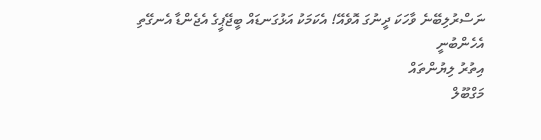ނަސްރުލިބޭނެ ވާހަކަ ދީނުގަ އޮވެއޭ! އެކަމަކު އަޅުގަނޑައް ބީޖޭޕީގެ އެޖެންޑާ އެނގޭތި އެހެންބުނީ
އިތުރު ލިޔުންތައް
މަގްބޫލް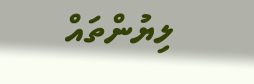ލިޔުންތައް